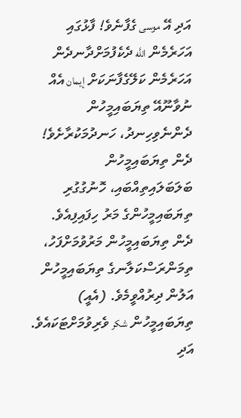އަދި އޭ موسى ގެފާނެވެ! ފާޅުގައި އަހަރެމެން اللَّه ދެކެފުމަށްދާނދެން އަހަރެމެން ކަލޭގެފާނަކަށް إيمان އެއް ނުވާނޫއޭ ތިޔަބައިމީހުން ދެންނެވިހިނދު، ހަނދުމަކުރާށެވެ! ދެން ތިޔަބައިމީހުން ބަލަބަލައިތިއްބައި، ހޮނުގުގުރި ތިޔަބައިމީހުންގެ މަރު ހިފައިފިއެވެ.
ދެން ތިޔަބައިމީހުން މަރުވުމަށްފަހު، ތިމަންރަސްކަލާނގެ ތިޔަބައިމީހުން އަލުން ދިރުއްވީމެވެ. (އެއީ) ތިޔަބައިމީހުން شكر ވެރިވުމަށްޓަކައެވެ.
އަދި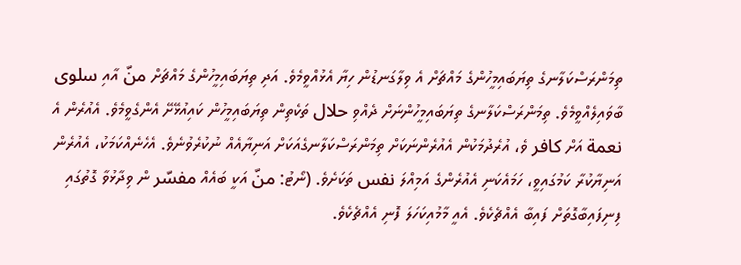ތިމަންރަސްކަލާނގެ ތިޔަބައިމީހުންގެ މައްޗަށް އެ ވިލާގަނޑުން ހިޔާ އެޅުއްވީމެވެ. އަދި ތިޔަބައިމީހުންގެ މައްޗަށް منّ އާއި سلوى ބާވައިލެއްވީމެވެ. ތިމަންރަސްކަލާނގެ ތިޔަބައިމީހުންނަށް ދެއްވި حلال ތަކެތިން ތިޔަބައިމީހުން ކައިއުޅޭށޭ އެންގެވީމެވެ. އެއުރެން އެ نعمة އަށް كافر ވެ، އުރެދުމަކުން އެއުރެންނަކަށް ތިމަންރަސްކަލާނގެއަކަށް އަނިޔާއެއް ނުކުރެވުނެވެ. އެހެނެއްކަމަކު، އެއުރެން އަނިޔާކުރާ ކަމުގައިވީ، ހަމައެކަނި އެއުރެންގެ އަމިއްލަ نفس ތަކަށެވެ. (ނޯޓު: منّ އަކީ ބައެއް مفسّر ން ވިދާޅުވާ ގޮތުގައި ފިނިފައިބާގޮތަށް ފައިބާ އެއްޗެކެވެ. އެއީ މާމުއިކަހަލަ ފޮނި އެއްޗެކެވެ.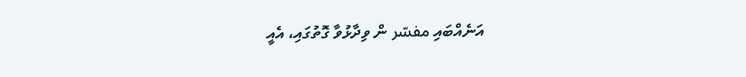އަނެއްބައި مفسّر ން ވިދާޅުވާ ގޮތުގައި، އެއީ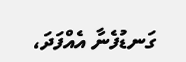ގަނޑުފެނާ އެއްފަދަ،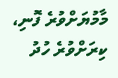މާމުޔަށްވުރެ ފޮނި، ކިރަށްވުރެ ހުދު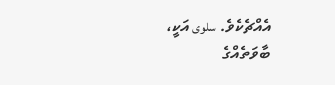އެއްޗެކެވެ. سلوى އަކީ، ބާވަތެއްގެ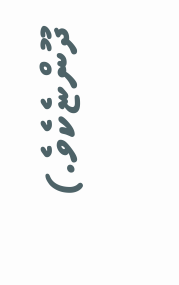ދޫންޏެކެވެ.)